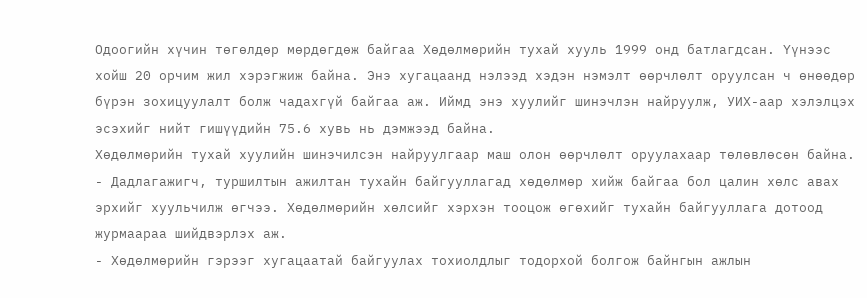Одоогийн хүчин төгөлдөр мөрдөгдөж байгаа Хөдөлмөрийн тухай хууль 1999 онд батлагдсан. Үүнээс хойш 20 орчим жил хэрэгжиж байна. Энэ хугацаанд нэлээд хэдэн нэмэлт өөрчлөлт оруулсан ч өнөөдөр бүрэн зохицуулалт болж чадахгүй байгаа аж. Иймд энэ хуулийг шинэчлэн найруулж, УИХ-аар хэлэлцэх эсэхийг нийт гишүүдийн 75.6 хувь нь дэмжээд байна.
Хөдөлмөрийн тухай хуулийн шинэчилсэн найруулгаар маш олон өөрчлөлт оруулахаар төлөвлөсөн байна.
- Дадлагажигч, туршилтын ажилтан тухайн байгууллагад хөдөлмөр хийж байгаа бол цалин хөлс авах эрхийг хуульчилж өгчээ. Хөдөлмөрийн хөлсийг хэрхэн тооцож өгөхийг тухайн байгууллага дотоод журмаараа шийдвэрлэх аж.
- Хөдөлмөрийн гэрээг хугацаатай байгуулах тохиолдлыг тодорхой болгож байнгын ажлын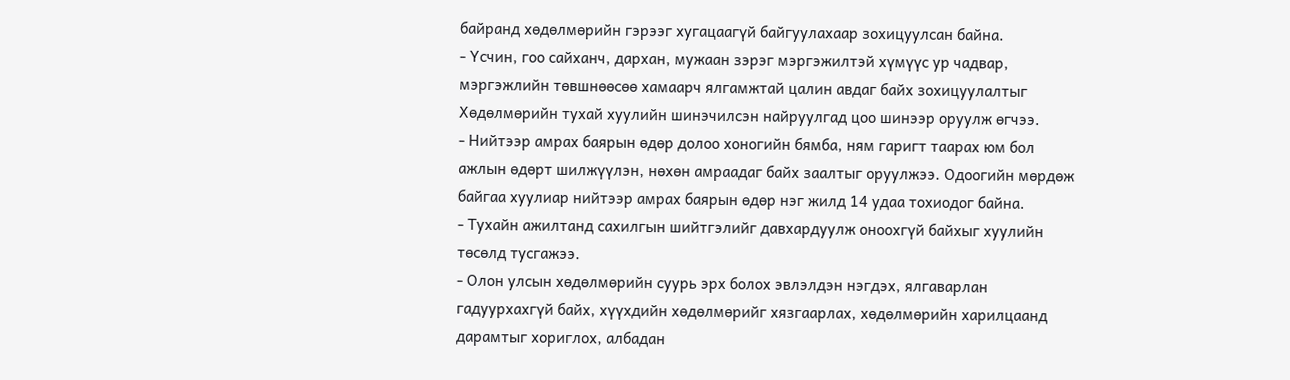байранд хөдөлмөрийн гэрээг хугацаагүй байгуулахаар зохицуулсан байна.
- Үсчин, гоо сайханч, дархан, мужаан зэрэг мэргэжилтэй хүмүүс ур чадвар, мэргэжлийн төвшнөөсөө хамаарч ялгамжтай цалин авдаг байх зохицуулалтыг Хөдөлмөрийн тухай хуулийн шинэчилсэн найруулгад цоо шинээр оруулж өгчээ.
- Нийтээр амрах баярын өдөр долоо хоногийн бямба, ням гаригт таарах юм бол ажлын өдөрт шилжүүлэн, нөхөн амраадаг байх заалтыг оруулжээ. Одоогийн мөрдөж байгаа хуулиар нийтээр амрах баярын өдөр нэг жилд 14 удаа тохиодог байна.
- Тухайн ажилтанд сахилгын шийтгэлийг давхардуулж оноохгүй байхыг хуулийн төсөлд тусгажээ.
- Олон улсын хөдөлмөрийн суурь эрх болох эвлэлдэн нэгдэх, ялгаварлан гадуурхахгүй байх, хүүхдийн хөдөлмөрийг хязгаарлах, хөдөлмөрийн харилцаанд дарамтыг хориглох, албадан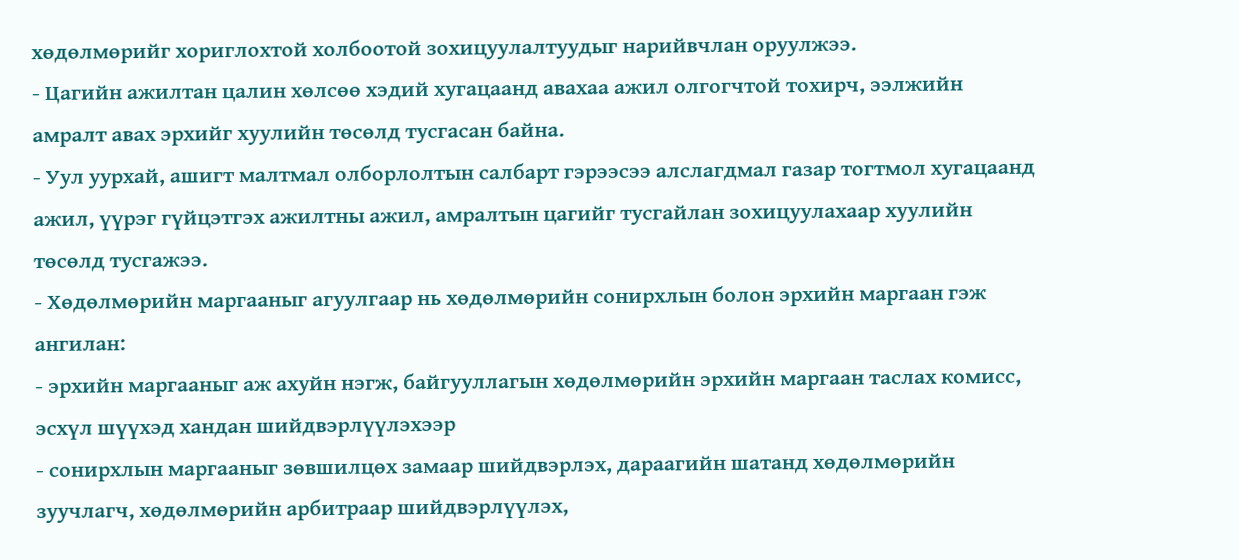хөдөлмөрийг хориглохтой холбоотой зохицуулалтуудыг нарийвчлан оруулжээ.
- Цагийн ажилтан цалин хөлсөө хэдий хугацаанд авахаа ажил олгогчтой тохирч, ээлжийн амралт авах эрхийг хуулийн төсөлд тусгасан байна.
- Уул уурхай, ашигт малтмал олборлолтын салбарт гэрээсээ алслагдмал газар тогтмол хугацаанд ажил, үүрэг гүйцэтгэх ажилтны ажил, амралтын цагийг тусгайлан зохицуулахаар хуулийн төсөлд тусгажээ.
- Хөдөлмөрийн маргааныг агуулгаар нь хөдөлмөрийн сонирхлын болон эрхийн маргаан гэж ангилан:
- эрхийн маргааныг аж ахуйн нэгж, байгууллагын хөдөлмөрийн эрхийн маргаан таслах комисс, эсхүл шүүхэд хандан шийдвэрлүүлэхээр
- сонирхлын маргааныг зөвшилцөх замаар шийдвэрлэх, дараагийн шатанд хөдөлмөрийн зуучлагч, хөдөлмөрийн арбитраар шийдвэрлүүлэх,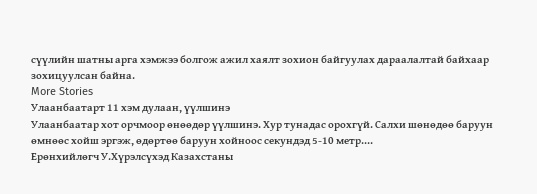сүүлийн шатны арга хэмжээ болгож ажил хаялт зохион байгуулах дараалалтай байхаар зохицуулсан байна.
More Stories
Улаанбаатарт 11 хэм дулаан, үүлшинэ
Улаанбаатар хот орчмоор өнөөдөр үүлшинэ. Хур тунадас орохгүй. Салхи шөнөдөө баруун өмнөөс хойш эргэж, өдөртөө баруун хойноос секундэд 5-10 метр....
Ерөнхийлөгч У.Хүрэлсүхэд Казахстаны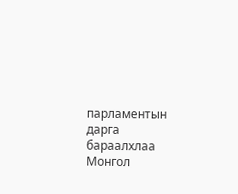парламентын дарга бараалхлаа
Монгол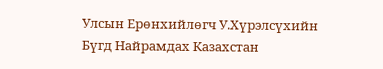Улсын Ерөнхийлөгч У.Хүрэлсүхийн Бүгд Найрамдах Казахстан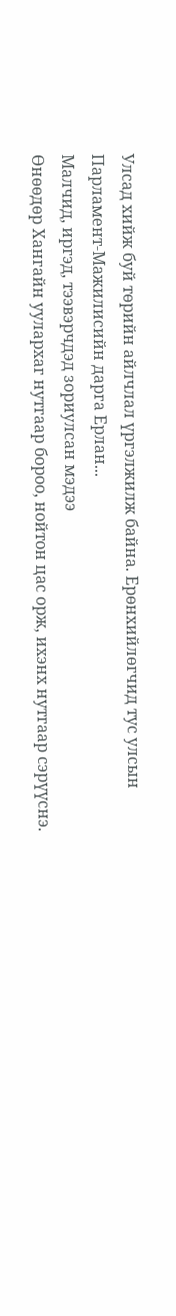Улсад хийж буй төрийн айлчлал үргэлжилж байна. Ерөнхийлөгчид тус улсын Парламент-Мажилисийн дарга Ерлан...
Малчид, иргэд, тээвэрчдэд зориулсан мэдээ
Өнөөдөр Хангайн уулархаг нутгаар бороо, нойтон цас орж, ихэнх нутгаар сэрүүснэ.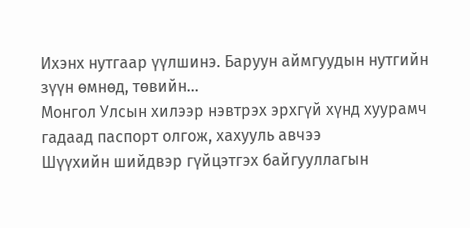Ихэнх нутгаар үүлшинэ. Баруун аймгуудын нутгийн зүүн өмнөд, төвийн...
Монгол Улсын хилээр нэвтрэх эрхгүй хүнд хуурамч гадаад паспорт олгож, хахууль авчээ
Шүүхийн шийдвэр гүйцэтгэх байгууллагын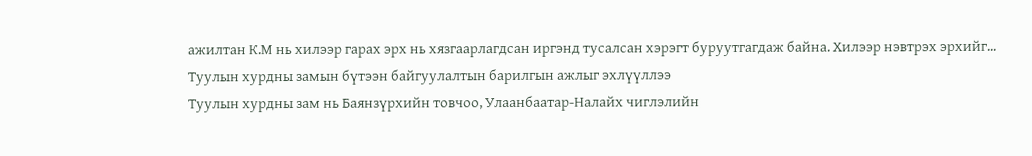ажилтан К.М нь хилээр гарах эрх нь хязгаарлагдсан иргэнд тусалсан хэрэгт буруутгагдаж байна. Хилээр нэвтрэх эрхийг...
Туулын хурдны замын бүтээн байгуулалтын барилгын ажлыг эхлүүллээ
Туулын хурдны зам нь Баянзүрхийн товчоо, Улаанбаатар-Налайх чиглэлийн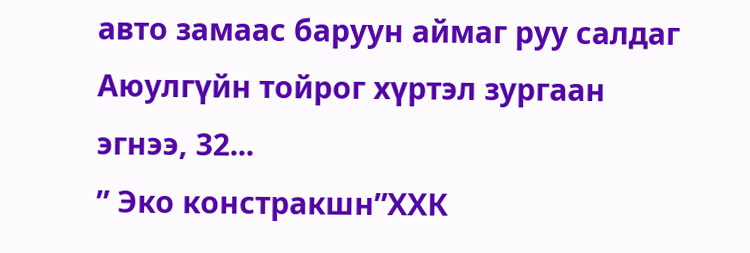авто замаас баруун аймаг руу салдаг Аюулгүйн тойрог хүртэл зургаан эгнээ, 32...
” Эко констракшн”ХХК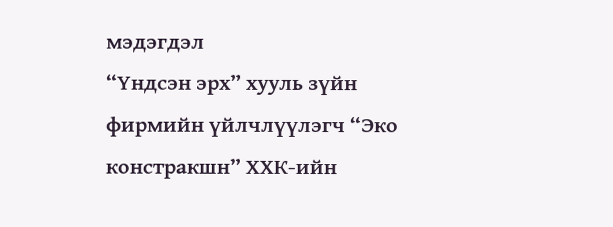мэдэгдэл
“Үндсэн эрх” хууль зүйн фирмийн үйлчлүүлэгч “Эко констракшн” ХХК-ийн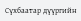Сүхбаатар дүүргийн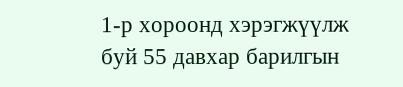1-р хороонд хэрэгжүүлж буй 55 давхар барилгын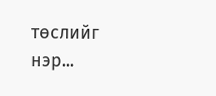төслийг нэр...